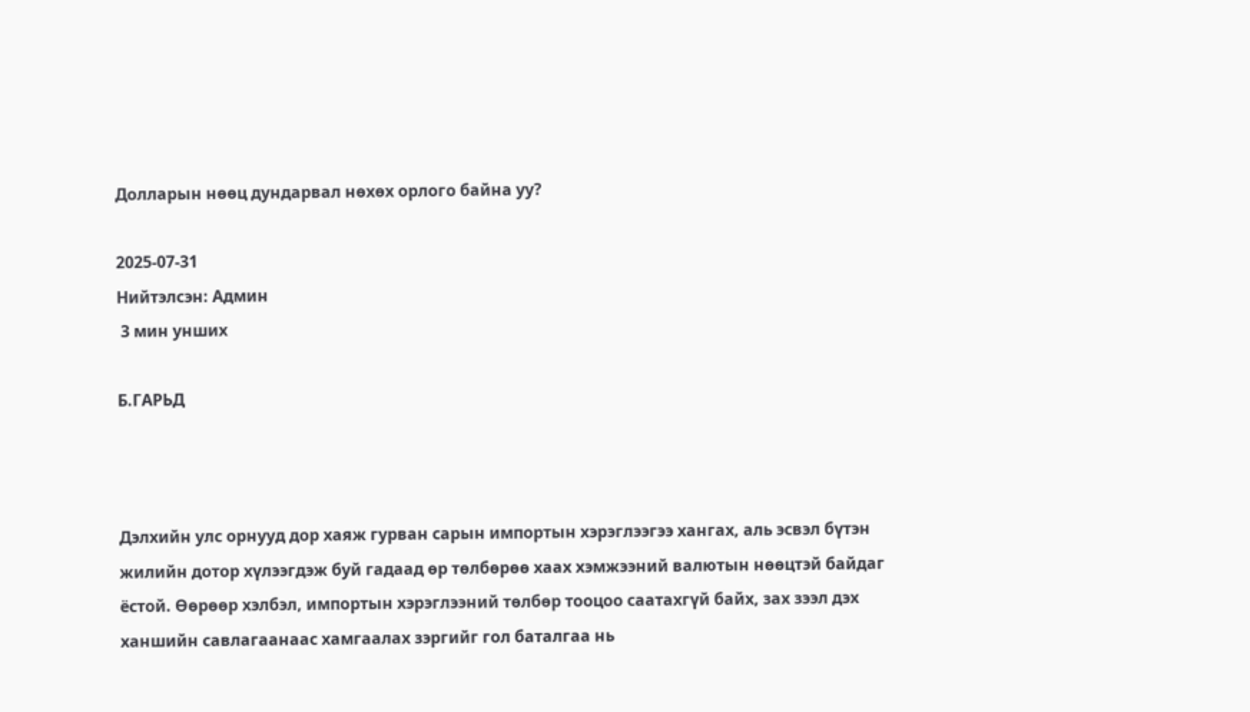Долларын нөөц дундарвал нөхөх орлого байна уу?

2025-07-31
Нийтэлсэн: Админ
 3 мин унших

Б.ГАРЬД



Дэлхийн улс орнууд дор хаяж гурван сарын импортын хэрэглээгээ хангах, аль эсвэл бүтэн жилийн дотор хүлээгдэж буй гадаад өр төлбөрөө хаах хэмжээний валютын нөөцтэй байдаг ёстой. Өөрөөр хэлбэл, импортын хэрэглээний төлбөр тооцоо саатахгүй байх, зах зээл дэх ханшийн савлагаанаас хамгаалах зэргийг гол баталгаа нь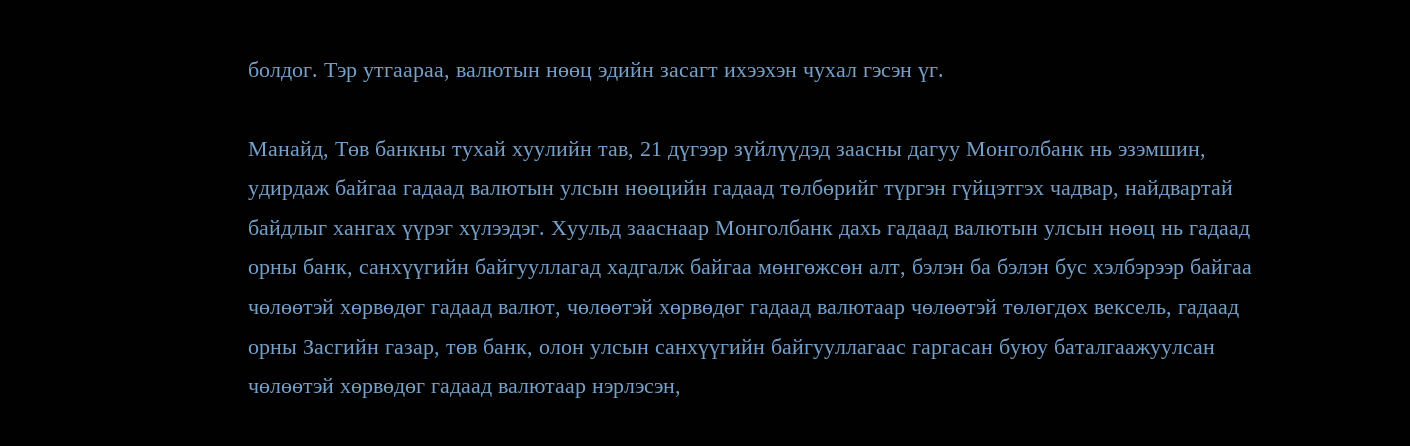болдог. Тэр утгаараа, валютын нөөц эдийн засагт ихээхэн чухал гэсэн үг.

Манайд, Төв банкны тухай хуулийн тав, 21 дүгээр зүйлүүдэд заасны дагуу Монголбанк нь эзэмшин, удирдаж байгаа гадаад валютын улсын нөөцийн гадаад төлбөрийг түргэн гүйцэтгэх чадвар, найдвартай байдлыг хангах үүрэг хүлээдэг. Хуульд зааснаар Монголбанк дахь гадаад валютын улсын нөөц нь гадаад орны банк, санхүүгийн байгууллагад хадгалж байгаа мөнгөжсөн алт, бэлэн ба бэлэн бус хэлбэрээр байгаа чөлөөтэй хөрвөдөг гадаад валют, чөлөөтэй хөрвөдөг гадаад валютаар чөлөөтэй төлөгдөх вексель, гадаад орны Засгийн газар, төв банк, олон улсын санхүүгийн байгууллагаас гаргасан буюу баталгаажуулсан чөлөөтэй хөрвөдөг гадаад валютаар нэрлэсэн,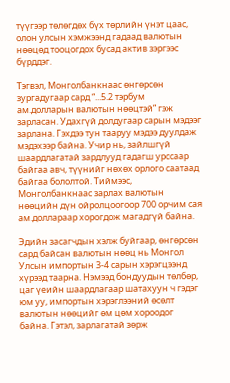түүгээр төлөгдөх бүх төрлийн үнэт цаас, олон улсын хэмжээнд гадаад валютын нөөцөд тооцогдох бусад актив зэргээс бүрддэг.

Тэгвэл, Монголбанкнаас өнгөрсөн зургадугаар сард “...5.2 тэрбум ам.долларын валютын нөөцтэй” гэж зарласан. Удахгүй долдугаар сарын мэдээг зарлана. Гэхдээ тун тааруу мэдээ дуулдаж мэдэхээр байна. Учир нь, зайлшгүй шаардлагатай зардлууд гадагш урссаар байгаа авч, түүнийг нөхөх орлого саатаад байгаа бололтой. Тиймээс, Монголбанкнаас зарлах валютын нөөцийн дүн ойролцоогоор 700 орчим сая ам.доллараар хорогдож магадгүй байна.

Эдийн засагчдын хэлж буйгаар, өнгөрсөн сард байсан валютын нөөц нь Монгол Улсын импортын 3-4 сарын хэрэгцээнд хүрээд таарна. Нэмээд бондуудын төлбөр, цаг үеийн шаардлагаар шатахуун ч гэдэг юм уу, импортын хэрэглээний өсөлт валютын нөөцийг өм цөм хороодог байна. Гэтэл, зарлагатай зөрж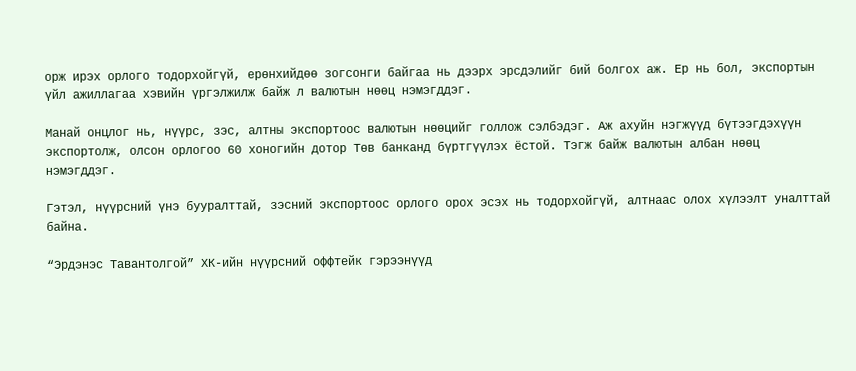орж ирэх орлого тодорхойгүй, ерөнхийдөө зогсонги байгаа нь дээрх эрсдэлийг бий болгох аж. Ер нь бол, экспортын үйл ажиллагаа хэвийн үргэлжилж байж л валютын нөөц нэмэгддэг.

Манай онцлог нь, нүүрс, зэс, алтны экспортоос валютын нөөцийг голлож сэлбэдэг. Аж ахуйн нэгжүүд бүтээгдэхүүн экспортолж, олсон орлогоо 60 хоногийн дотор Төв банканд бүртгүүлэх ёстой. Тэгж байж валютын албан нөөц нэмэгддэг.

Гэтэл, нүүрсний үнэ бууралттай, зэсний экспортоос орлого орох эсэх нь тодорхойгүй, алтнаас олох хүлээлт уналттай байна.

“Эрдэнэс Тавантолгой” ХК-ийн нүүрсний оффтейк гэрээнүүд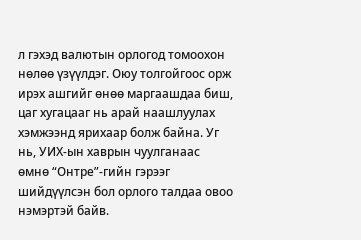л гэхэд валютын орлогод томоохон нөлөө үзүүлдэг. Оюу толгойгоос орж ирэх ашгийг өнөө маргаашдаа биш, цаг хугацааг нь арай наашлуулах хэмжээнд ярихаар болж байна. Уг нь, УИХ-ын хаврын чуулганаас өмнө “Онтре”-гийн гэрээг шийдүүлсэн бол орлого талдаа овоо нэмэртэй байв.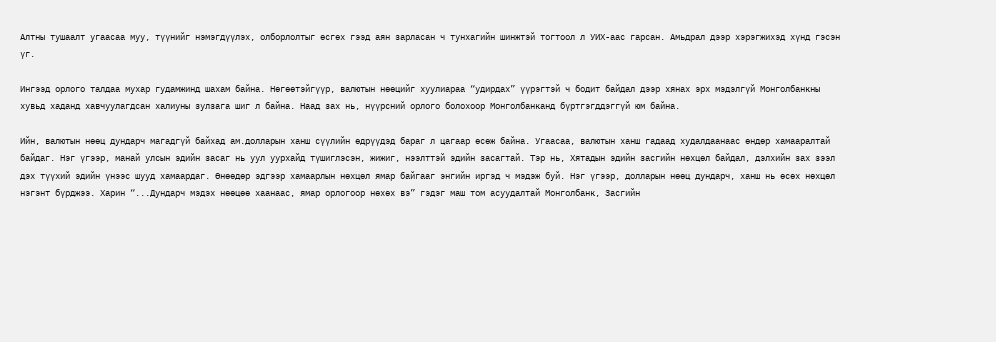Алтны тушаалт угаасаа муу, түүнийг нэмэгдүүлэх, олборлолтыг өсгөх гээд аян зарласан ч тунхагийн шинжтэй тогтоол л УИХ-аас гарсан. Амьдрал дээр хэрэгжихэд хүнд гэсэн үг.

Ингээд орлого талдаа мухар гудамжинд шахам байна. Нөгөөтэйгүүр, валютын нөөцийг хуулиараа “удирдах” үүрэгтэй ч бодит байдал дээр хянах эрх мэдэлгүй Монголбанкны хувьд хаданд хавчуулагдсан халиуны зулзага шиг л байна. Наад зах нь, нүүрсний орлого болохоор Монголбанканд бүртгэгддэггүй юм байна.

Ийн, валютын нөөц дундарч магадгүй байхад ам.долларын ханш сүүлийн өдрүүдэд бараг л цагаар өсөж байна. Угаасаа, валютын ханш гадаад худалдаанаас өндөр хамааралтай байдаг. Нэг үгээр, манай улсын эдийн засаг нь уул уурхайд түшиглэсэн, жижиг, нээлттэй эдийн засагтай. Тэр нь, Хятадын эдийн засгийн нөхцөл байдал, дэлхийн зах зээл дэх түүхий эдийн үнээс шууд хамаардаг. Өнөөдөр эдгээр хамаарлын нөхцөл ямар байгааг энгийн иргэд ч мэдэж буй. Нэг үгээр, долларын нөөц дундарч, ханш нь өсөх нөхцөл нэгэнт бүрджээ. Харин “...Дундарч мэдэх нөөцөө хаанаас, ямар орлогоор нөхөх вэ” гэдэг маш том асуудалтай Монголбанк, Засгийн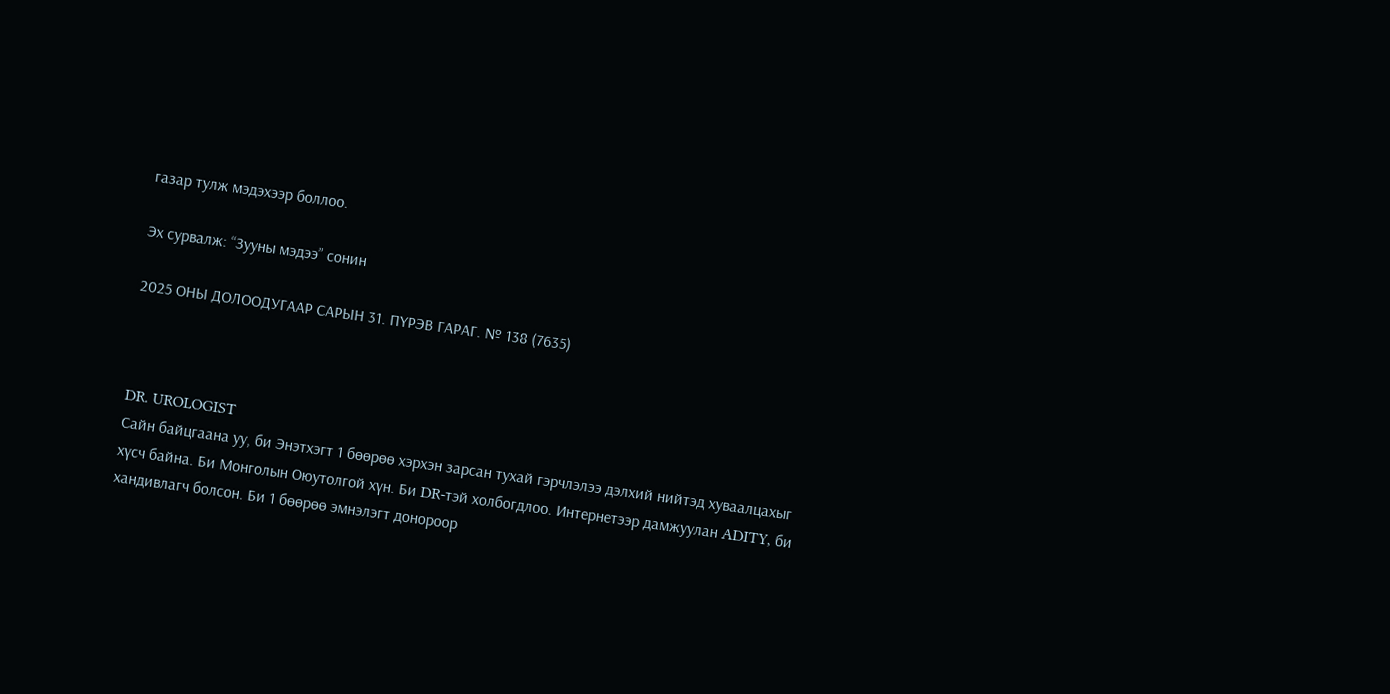газар тулж мэдэхээр боллоо.

Эх сурвалж: “Зууны мэдээ” сонин

2025 ОНЫ ДОЛООДУГААР САРЫН 31. ПҮРЭВ ГАРАГ. № 138 (7635)



DR. UROLOGIST
Сайн байцгаана уу, би Энэтхэгт 1 бөөрөө хэрхэн зарсан тухай гэрчлэлээ дэлхий нийтэд хуваалцахыг хүсч байна. Би Монголын Оюутолгой хүн. Би DR-тэй холбогдлоо. Интернетээр дамжуулан ADITY, би хандивлагч болсон. Би 1 бөөрөө эмнэлэгт донороор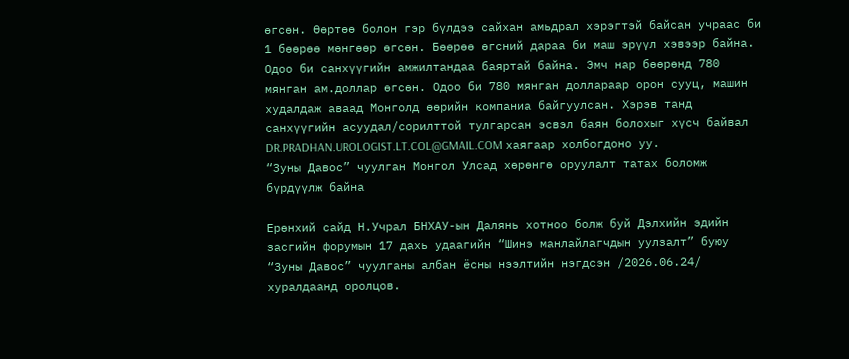өгсөн. Өөртөө болон гэр бүлдээ сайхан амьдрал хэрэгтэй байсан учраас би 1 бөөрөө мөнгөөр өгсөн. Бөөрөө өгсний дараа би маш эрүүл хэвээр байна. Одоо би санхүүгийн амжилтандаа баяртай байна. Эмч нар бөөрөнд 780 мянган ам.доллар өгсөн. Одоо би 780 мянган доллараар орон сууц, машин худалдаж аваад Монголд өөрийн компаниа байгуулсан. Хэрэв танд санхүүгийн асуудал/сорилттой тулгарсан эсвэл баян болохыг хүсч байвал DR.PRADHAN.UROLOGIST.LT.COL@GMAIL.COM хаягаар холбогдоно уу.
“Зуны Давос” чуулган Монгол Улсад хөрөнгө оруулалт татах боломж бүрдүүлж байна

Ерөнхий сайд Н.Учрал БНХАУ-ын Далянь хотноо болж буй Дэлхийн эдийн засгийн форумын 17 дахь удаагийн “Шинэ манлайлагчдын уулзалт” буюу “Зуны Давос” чуулганы албан ёсны нээлтийн нэгдсэн /2026.06.24/ хуралдаанд оролцов.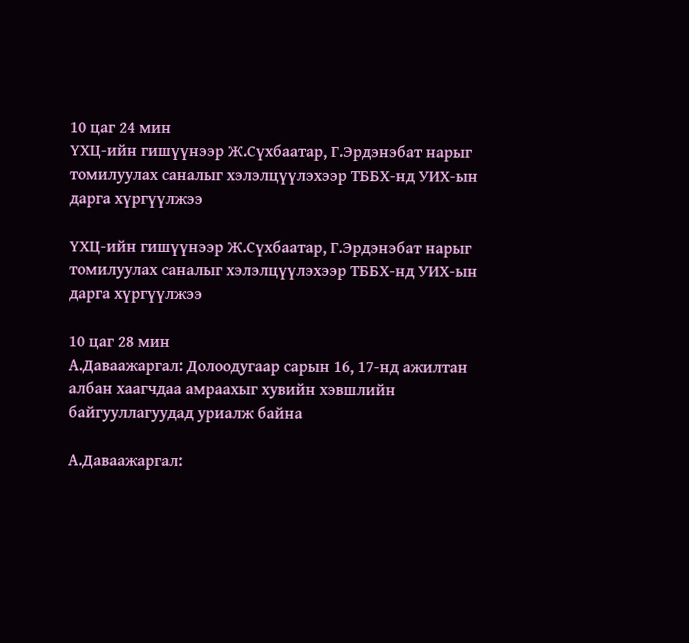10 цаг 24 мин
ҮХЦ-ийн гишүүнээр Ж.Сүхбаатар, Г.Эрдэнэбат нарыг томилуулах саналыг хэлэлцүүлэхээр ТББХ-нд УИХ-ын дарга хүргүүлжээ

ҮХЦ-ийн гишүүнээр Ж.Сүхбаатар, Г.Эрдэнэбат нарыг томилуулах саналыг хэлэлцүүлэхээр ТББХ-нд УИХ-ын дарга хүргүүлжээ

10 цаг 28 мин
А.Даваажаргал: Долоодугаар сарын 16, 17-нд ажилтан албан хаагчдаа амраахыг хувийн хэвшлийн байгууллагуудад уриалж байна

А.Даваажаргал: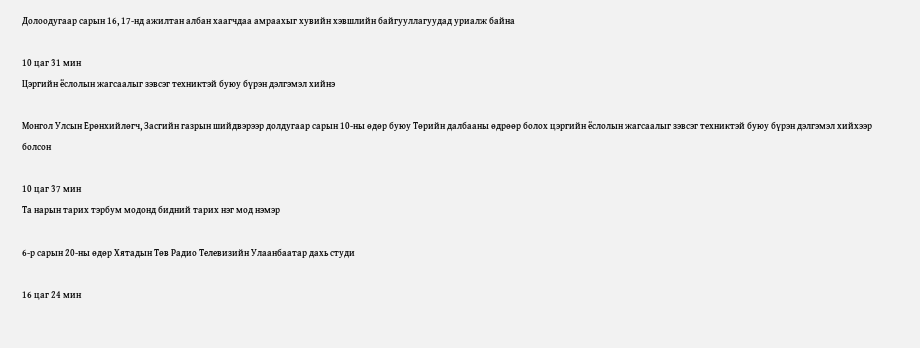Долоодугаар сарын 16, 17-нд ажилтан албан хаагчдаа амраахыг хувийн хэвшлийн байгууллагуудад уриалж байна

10 цаг 31 мин
Цэргийн ёслолын жагсаалыг зэвсэг техниктэй буюу бүрэн дэлгэмэл хийнэ

Монгол Улсын Ерөнхийлөгч, Засгийн газрын шийдвэрээр долдугаар сарын 10-ны өдөр буюу Төрийн далбааны өдрөөр болох цэргийн ёслолын жагсаалыг зэвсэг техниктэй буюу бүрэн дэлгэмэл хийхээр болсон

10 цаг 37 мин
Та нарын тарих тэрбум модонд бидний тарих нэг мод нэмэр

6-р сарын 20-ны өдөр Хятадын Төв Радио Телевизийн Улаанбаатар дахь студи

16 цаг 24 мин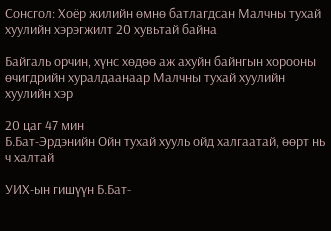Сонсгол: Хоёр жилийн өмнө батлагдсан Малчны тухай хуулийн хэрэгжилт 20 хувьтай байна

Байгаль орчин, хүнс хөдөө аж ахуйн байнгын хорооны өчигдрийн хуралдаанаар Малчны тухай хуулийн хуулийн хэр

20 цаг 47 мин
Б.Бат-Эрдэнийн Ойн тухай хууль ойд халгаатай, өөрт нь ч халтай

УИХ-ын гишүүн Б.Бат-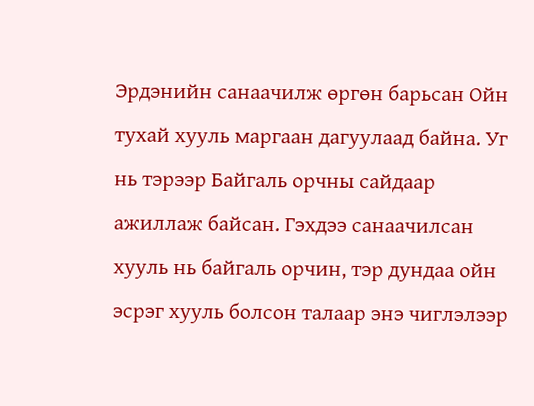Эрдэнийн санаачилж өргөн барьсан Ойн тухай хууль маргаан дагуулаад байна. Уг нь тэрээр Байгаль орчны сайдаар ажиллаж байсан. Гэхдээ санаачилсан хууль нь байгаль орчин, тэр дундаа ойн эсрэг хууль болсон талаар энэ чиглэлээр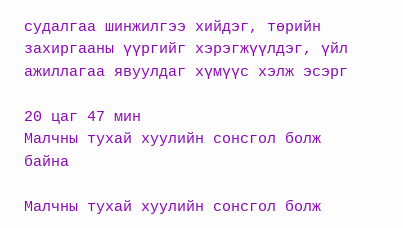судалгаа шинжилгээ хийдэг, төрийн захиргааны үүргийг хэрэгжүүлдэг, үйл ажиллагаа явуулдаг хүмүүс хэлж эсэрг

20 цаг 47 мин
Малчны тухай хуулийн сонсгол болж байна

Малчны тухай хуулийн сонсгол болж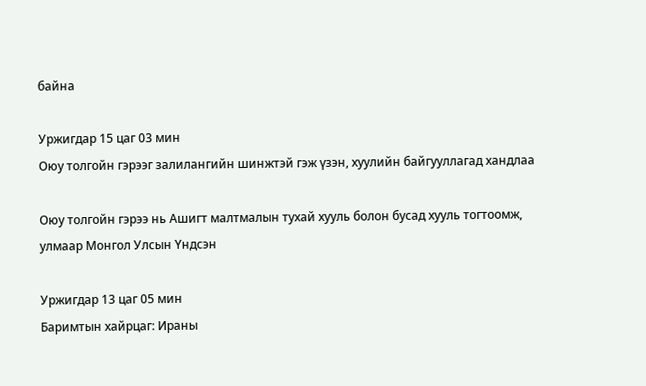байна

Уржигдар 15 цаг 03 мин
Оюу толгойн гэрээг залилангийн шинжтэй гэж үзэн, хуулийн байгууллагад хандлаа

Оюу толгойн гэрээ нь Ашигт малтмалын тухай хууль болон бусад хууль тогтоомж, улмаар Монгол Улсын Үндсэн

Уржигдар 13 цаг 05 мин
Баримтын хайрцаг: Ираны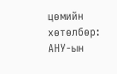цөмийн хөтөлбөр: АНУ-ын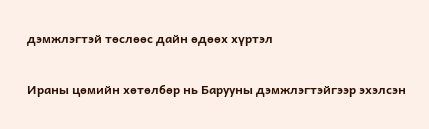дэмжлэгтэй төслөөс дайн өдөөх хүртэл

Ираны цөмийн хөтөлбөр нь Барууны дэмжлэгтэйгээр эхэлсэн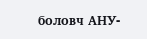боловч АНУ-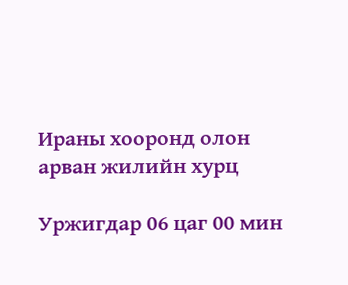Ираны хооронд олон арван жилийн хурц

Уржигдар 06 цаг 00 мин